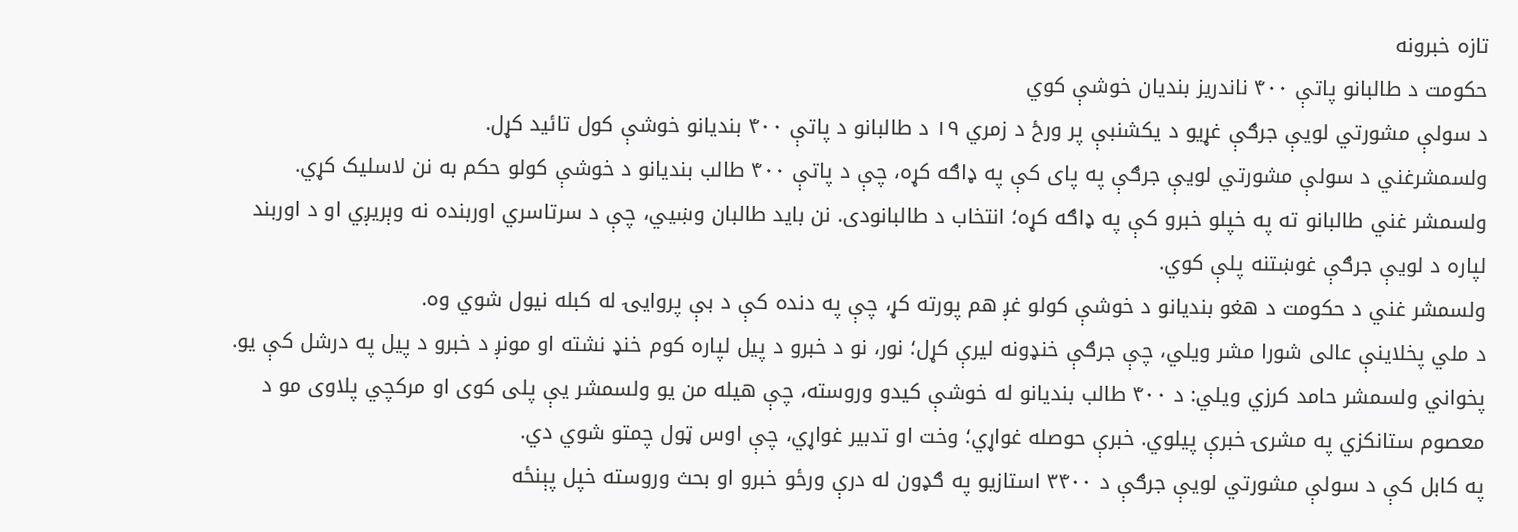تازه خبرونه
حکومت د طالبانو پاتې ۴۰۰ ناندریز بندیان خوشې کوي
د سولې مشورتي لویې جرګې غړیو د یکشنبې پر ورځ د زمري ۱۹ د طالبانو د پاتې ۴۰۰ بندیانو خوشې کول تائید کړل.
ولسمشرغني د سولې مشورتي لویې جرګې په پای کې په ډاګه کړه، چې د پاتې ۴۰۰ طالب بندیانو د خوشې کولو حکم به نن لاسلیک کړي.
ولسمشر غني طالبانو ته په خپلو خبرو کې په ډاګه کړه؛ انتخاب د طالبانودی. نن باید طالبان وښیي، چې د سرتاسري اوربنده نه وېریږي او د اوربند لپاره د لویې جرګې غوښتنه پلې کوي.
ولسمشر غني د حکومت د هغو بندیانو د خوشې کولو غږ هم پورته کړ، چې په دنده کې د بې پروایۍ له کبله نیول شوي وه.
د ملي پخلاینې عالی شورا مشر ویلي، چې جرګې خنډونه لیرې کړل؛ نور، نو د خبرو د پیل لپاره کوم خنډ نشته او مونږ د خبرو د پیل په درشل کې یو.
پخواني ولسمشر حامد کرزي ویلي: د ۴۰۰ طالب بندیانو له خوشې کیدو وروسته، چې هیله من یو ولسمشر یې پلی کوی او مرکچي پلاوی مو د معصوم ستانکزي په مشرۍ خبرې پیلوي. خبرې حوصله غواړي؛ وخت او تدبیر غواړي، چې اوس ټول چمتو شوي دي.
په کابل کې د سولې مشورتي لویې جرګې د ۳۴۰۰ استازیو په ګډون له درې ورځو خبرو او بحث وروسته خپل پېنځه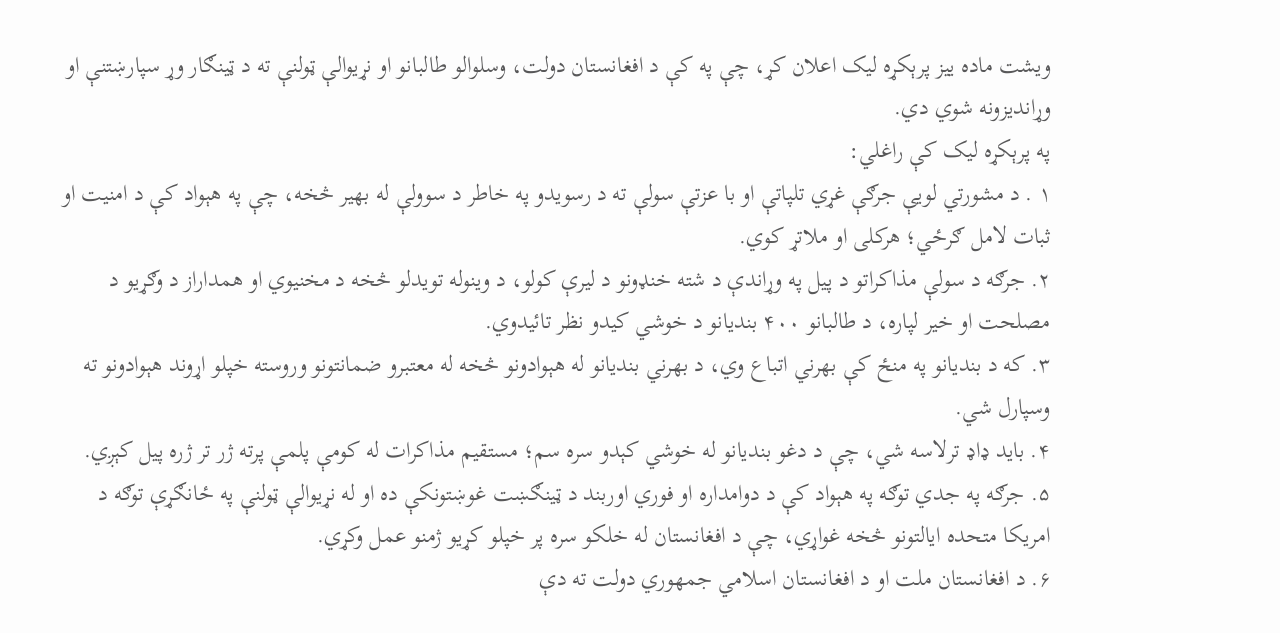ویشت ماده ییز پرېکړه لیک اعلان کړ، چې په کې د افغانستان دولت، وسلوالو طالبانو او نړیوالې ټولنې ته د ټینګار وړ سپارښتنې او وړاندیزونه شوي دي.
په پرېکړه لیک کې راغلي:
۱ . د مشورتي لويې جرګې غړي تلپاتې او با عزتې سولې ته د رسویدو په خاطر د سوولې له بهیر څخه، چې په هېواد کې د امنیت او ثبات لامل ګرځي؛ هرکلی او ملاتړ کوي.
۲. جرګه د سولې مذاکراتو د پیل په وړاندې د شته خنډونو د لیرې کولو، د وينوله تويدلو څخه د مخنیوي او همداراز د وګړیو د مصلحت او خیر لپاره، د طالبانو ۴۰۰ بنديانو د خوشي کیدو نظر تائیدوي.
۳. که د بنديانو په منځ کې بهرني اتباع وي، د بهرني بنديانو له هېوادونو څخه له معتبرو ضمانتونو وروسته خپلو اړوند هېوادونو ته وسپارل شي.
۴. بايد ډاډ ترلاسه شي، چې د دغو بنديانو له خوشي کېدو سره سم؛ مستقیم مذاکرات له کومې پلمې پرته ژر تر ژره پیل کېږي.
۵. جرګه په جدي توګه په هېواد کې د دوامداره او فوري اوربند د ټینګښت غوښتونکې ده او له نړيوالې ټولنې په ځانګړې توګه د امريکا متحده ايالتونو څخه غواړي، چې د افغانستان له خلکو سره پر خپلو کړيو ژمنو عمل وکړي.
۶. د افغانستان ملت او د افغانستان اسلامي جمهوري دولت ته دې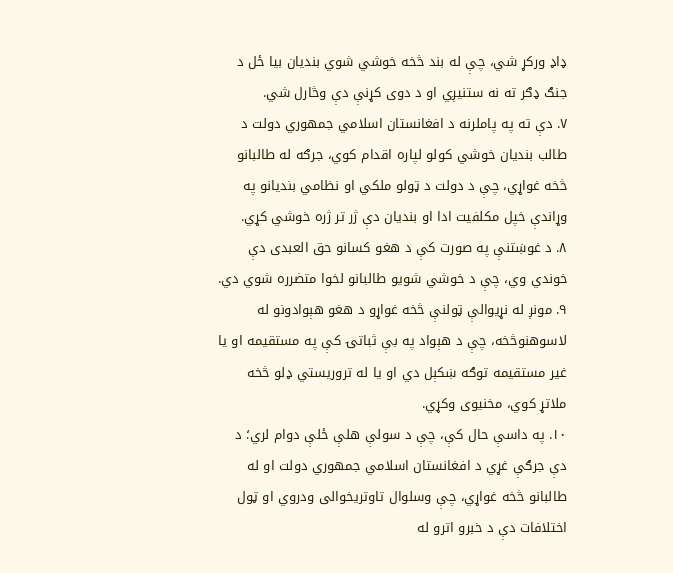ډاډ ورکړ شي، چې له بند څخه خوشي شوي بنديان بیا ځل د جنګ ډګر ته نه ستنیږي او د دوی کړنې دې وڅارل شي.
۷. دې ته په پاملرنه د افغانستان اسلامي جمهوري دولت د طالب بنديان خوشي کولو لپاره اقدام کوي، جرګه له طالبانو څخه غواړي، چې د دولت د ټولو ملکي او نظامي بنديانو په وړاندې خپل مکلفیت ادا او بنديان دې ژر تر ژره خوشي کړي.
۸. د غوښتنې په صورت کې د هغو کسانو حق العبدی دې خوندي وي، چې د خوشي شويو طالبانو لخوا متضرره شوي دي.
۹. مونږ له نړيوالې ټولنې څخه غواړو د هغو هېوادونو له لاسوهنوڅخه، چې د هېواد په بې ثباتۍ کې په مستقیمه او يا غیر مستقیمه توګه ښکېل دي او يا له تروريستي ډلو څخه ملاتړ کوي، مخنیوی وکړي.
۱۰. په داسې حال کې، چې د سولې هلې ځلې دوام لري؛ د دې جرګې غړي د افغانستان اسلامي جمهوري دولت او له طالبانو څخه غواړي، چې وسلوال تاوتريخوالی ودروي او ټول اختلافات دې د خبرو اترو له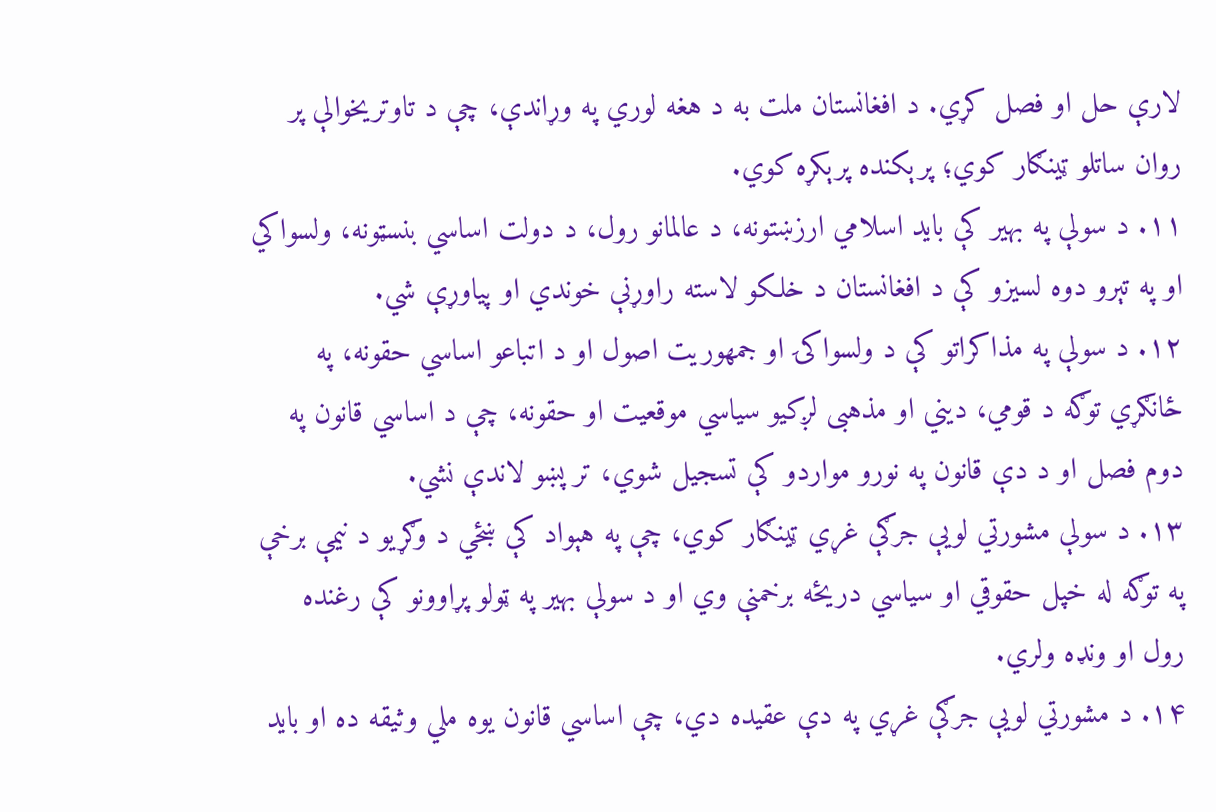لارې حل او فصل کړي. د افغانستان ملت به د هغه لوري په وړاندې، چې د تاوتريخوالې پر روان ساتلو ټینګار کوي؛ پرېکنده پرېکړه کوي.
۱۱. د سولې په بهیر کې بايد اسلامي ارزښتونه، د عالمانو رول، د دولت اساسي بنسټونه، ولسواکي او په تېرو دوه لسیزو کې د افغانستان د خلکو لاسته راوړنې خوندي او پیاوړې شي.
۱۲. د سولې په مذاکراتو کې د ولسواکۍ او جمهوريت اصول او د اتباعو اساسي حقونه، په ځانګړي توګه د قومي، ديني او مذهبی لږکیو سیاسي موقعیت او حقونه، چې د اساسي قانون په دوم فصل او د دې قانون په نورو مواردو کې تسجیل شوي، تر پښو لاندې نشي.
۱۳. د سولې مشورتي لويې جرګې غړي ټینګار کوي، چې په هېواد کې ښځي د وګړیو د نیمې برخې په توګه له خپل حقوقي او سیاسي دریځه برخمنې وي او د سولې بهیر په ټولو پړاوونو کې رغنده رول او ونډه ولري.
۱۴. د مشورتي لويې جرګې غړي په دې عقیده دي، چې اساسي قانون يوه ملي وثیقه ده او بايد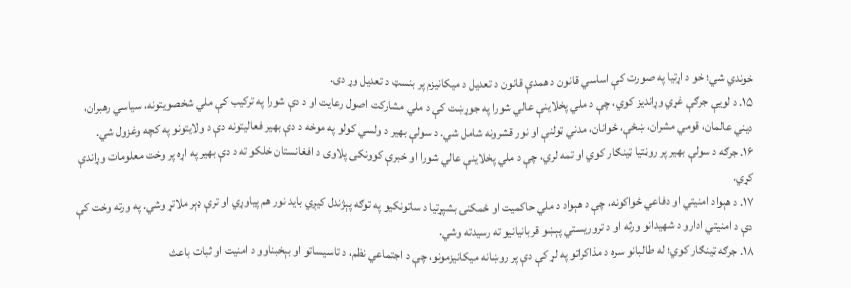خوندي شي؛ خو د اړتیا په صورت کې اساسي قانون د همدې قانون د تعديل د میکانیزم پر بنسټ د تعديل وړ دی.
۱۵. د لويې جرګې غړي وړانديز کوي، چې د ملي پخلاینې عالي شورا په جوړښت کې د ملي مشارکت اصول رعايت او د دې شورا په ترکیب کې ملي شخصویتونه، سیاسي رهبران، ديني عالمان، قومي مشران، ښځې، ځوانان، مدني ټولنې او نور قشرونه شامل شي. د سولې بهیر د ولسي کولو په موخه د دې بهیر فعالیتونه دې د ولايتونو په کچه وغزول شي.
۱۶. جرګه د سولې بهیر پر روڼتیا ټینګار کوي او تمه لري، چې د ملي پخلاینې عالي شورا او خبرې کوونکی پلاوی د افغانستان خلکو ته د دې بهیر په اړه پر وخت معلومات وړاندې کړي.
۱۷. د هېواد امنیتي او دفاعي ځواکونه، چې د هېواد د ملي حاکمیت او ځمکنۍ بشپړتیا د ساتونکیو په توګه پېژندل کیږي بايد نور هم پیاوړي او ترې ډېر ملاتړ وشي. په ورته وخت کې دې د امنیتي ادارو د شهیدانو ورثه او د تروريستي پېښو قربانیانیو ته رسیدته وشي.
۱۸. جرګه ټینګار کوي؛ له طالبانو سره د مذاکراتو په لړ کې دې پر روښانه میکانیزمونو، چې د اجتماعي نظم، د تاسیساتو او بېخبناوو د امنیت او ثبات باعث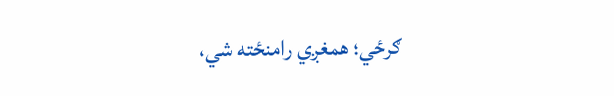ګرځي؛ همغږي رامنځته شي،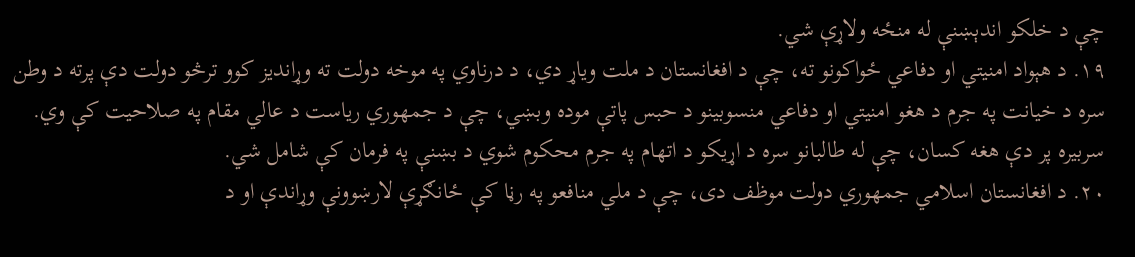چې د خلکو اندېښنې له منځه ولاړې شي.
۱۹. د هېواد امنیتي او دفاعي ځواکونو ته، چې د افغانستان د ملت وياړ دي، د درناوي په موخه دولت ته وړانديز کوو ترڅو دولت دې پرته د وطن سره د خیانت په جرم د هغو امنیتي او دفاعي منسوبینو د حبس پاتې موده وبښي، چې د جمهوري رياست د عالي مقام په صلاحیت کې وي. سربیره پر دې هغه کسان، چې له طالبانو سره د اړيکو د اتهام په جرم محکوم شوي د بښنې په فرمان کې شامل شي.
۲۰. د افغانستان اسلامي جمهوري دولت موظف دی، چې د ملي منافعو په رڼا کې ځانګړې لارښوونې وړاندې او د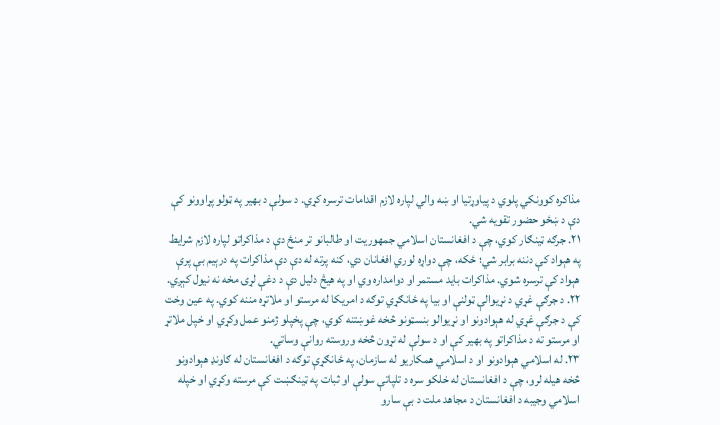مذاکره کوونکي پلوي د پیاوړتیا او ښه والي لپاره لازم اقدامات ترسره کړي. د سولې د بهیر په ټولو پړاوونو کې دې د ښځو حضور تقويه شي.
۲۱. جرګه ټینګار کوي، چې د افغانستان اسلامي جمهوريت او طالبانو تر منځ دې د مذاکراتو لپاره لازم شرایط په هېواد کې دننه برابر شي؛ ځکه، چې دواړه لوري افغانان دي، کنه پرته له دې دې مذاکرات په درېيم بې پرې هېواد کې ترسره شوي. مذاکرات بايد مستمر او دوامداره وي او په هیڅ دلیل دې د دغې لړۍ مخه نه نیول کېږي.
۲۲. د جرګې غړي د نړيوالې ټولنې او بیا په ځانګړي توګه د امريکا له مرستو او ملاتړه مننه کوي. په عین وخت کې د جرګې غړي له هېوادونو او نړیوالو بنسټونو څخه غوښتنه کوي، چې پخپلو ژمنو عمل وکړي او خپل ملاتړ او مرستو ته د مذاکراتو په بهیر کې او د سولې له تړون څخه وروسته روانې وساتي.
۲۳. له اسلامي هېوادونو او د اسلامي همکاريو له سازمان، په ځانګړې توګه د افغانستان له ګاونډ هېوادونو څخه هیله لرو، چې د افغانستان له خلکو سره د تلپاتې سولې او ثبات په ټینګښت کې مرسته وکړي او خپله اسلامي وجیبه د افغانستان د مجاهد ملت د بې سارو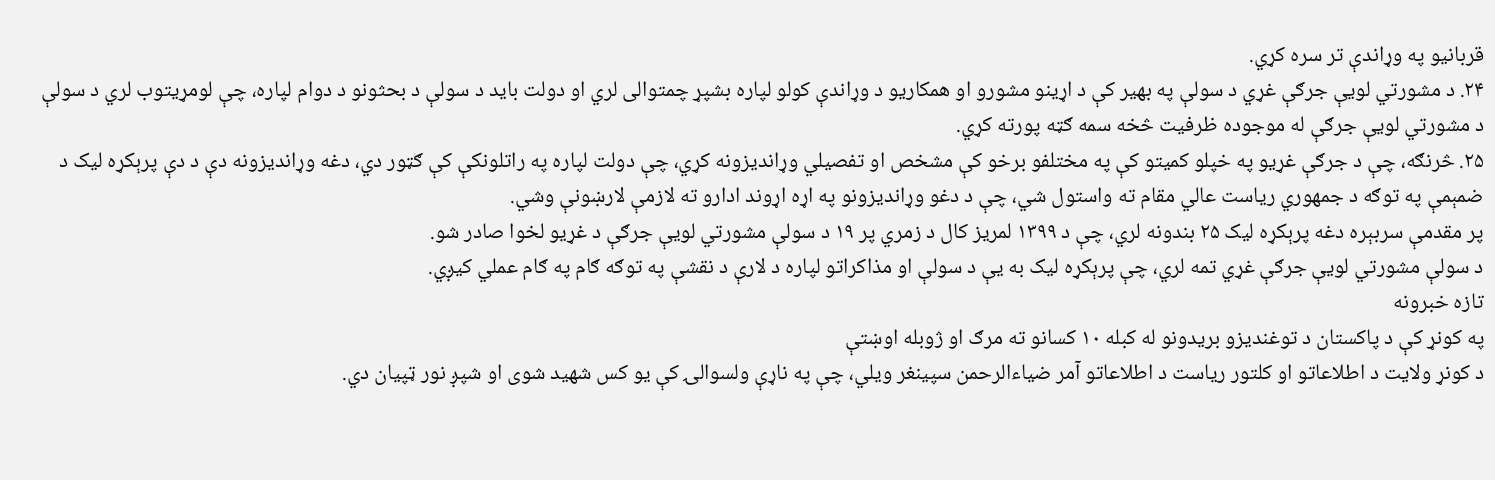قربانیو په وړاندې تر سره کړي.
۲۴. د مشورتي لويې جرګې غړي د سولې په بهیر کې د اړينو مشورو او همکاريو د وړاندې کولو لپاره بشپړ چمتوالی لري او دولت بايد د سولې د بحثونو د دوام لپاره، چې لومړيتوب لري د سولې د مشورتي لويې جرګې له موجوده ظرفیت څخه سمه ګټه پورته کړي.
۲۵. څرنګه، چې د جرګې غړيو په خپلو کمیتو کې په مختلفو برخو کې مشخص او تفصیلي وړانديزونه کړي، چې دولت لپاره په راتلونکې کې ګټور دي، دغه وړانديزونه دې د دې پرېکړه لیک د ضمېمې په توګه د جمهوري رياست عالي مقام ته واستول شي، چې د دغو وړانديزونو په اړه اړوند ادارو ته لازمې لارښونې وشي.
پر مقدمې سربېره دغه پرېکړه لیک ۲۵ بندونه لري، چې د ۱۳۹۹ لمريز کال د زمري پر ۱۹ د سولې مشورتي لويې جرګې د غړیو لخوا صادر شو.
د سولې مشورتي لویې جرګې غړي تمه لري، چې پرېکړه لیک به یې د سولې او مذاکراتو لپاره د لارې د نقشې په توګه ګام په ګام عملي کیږي.
تازه خبرونه
په کونړ کې د پاکستان د توغندیزو بریدونو له کبله ۱۰ کسانو ته مرګ او ژوبله اوښتې
د کونړ ولایت د اطلاعاتو او کلتور ریاست د اطلاعاتو آمر ضیاءالرحمن سپینغر ویلي، چې په ناړې ولسوالۍ کې یو کس شهید شوی او شپږ نور ټپیان دي.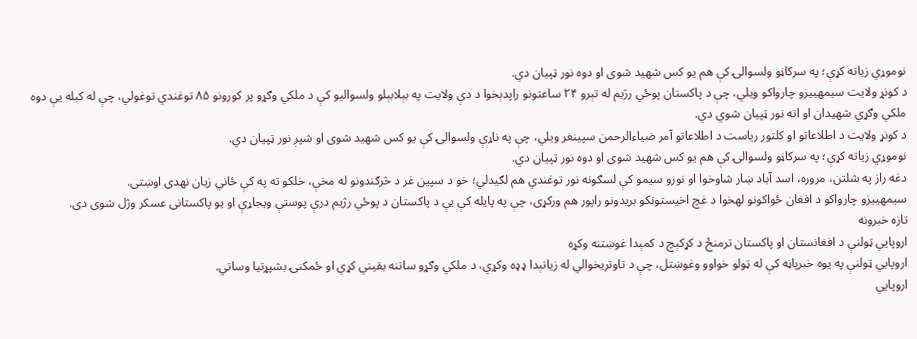نوموړي زیاته کړې؛ په سرکاڼو ولسوالۍ کې هم یو کس شهید شوی او دوه نور ټپیان دي.
د کونړ ولایت سیمهییزو چارواکو ويلي، چې د پاکستان پوځي رژیم له تېرو ۲۴ ساعتونو راپدېخوا د دې ولایت په بېلابېلو ولسوالیو کې د ملکي وګړو پر کورونو ۸۵ توغندي توغولي، چې له کبله یې دوه ملکي وګړي شهیدان او اته نور ټپیان شوي دي.
د کونړ ولایت د اطلاعاتو او کلتور ریاست د اطلاعاتو آمر ضیاءالرحمن سپینغر ویلي، چې په ناړې ولسوالۍ کې یو کس شهید شوی او شپږ نور ټپیان دي.
نوموړي زیاته کړې؛ په سرکاڼو ولسوالۍ کې هم یو کس شهید شوی او دوه نور ټپیان دي.
دغه راز په شلتن، مروره، اسد آباد ښار شاوخوا او نورو سیمو کې لسګونه نور توغندي هم لګیدلي؛ خو د سپین غر د څرګندونو له مخې، خلکو ته په کې ځاني زیان نهدی اوښتی.
سیمهییزو چارواکو د افغان ځواکونو لهخوا د غچ اخیستونکو بریدونو راپور هم ورکړی، چې په پایله کې یې د پاکستان د پوځي رژیم درې پوستې ویجاړې او یو پاکستانی عسکر وژل شوی دی.
تازه خبرونه
اروپايي ټولنې د افغانستان او پاکستان ترمنځ د کړکېچ د کمېدا غوښتنه وکړه
اروپايي ټولنې په یوه خبرپاڼه کې له ټولو خواوو وغوښتل، چې د تاوتریخوالي له زیاتېدا ډډه وکړي، د ملکي وګړو ساتنه یقیني کړي او ځمکنۍ بشپړتیا وساتي.
اروپایي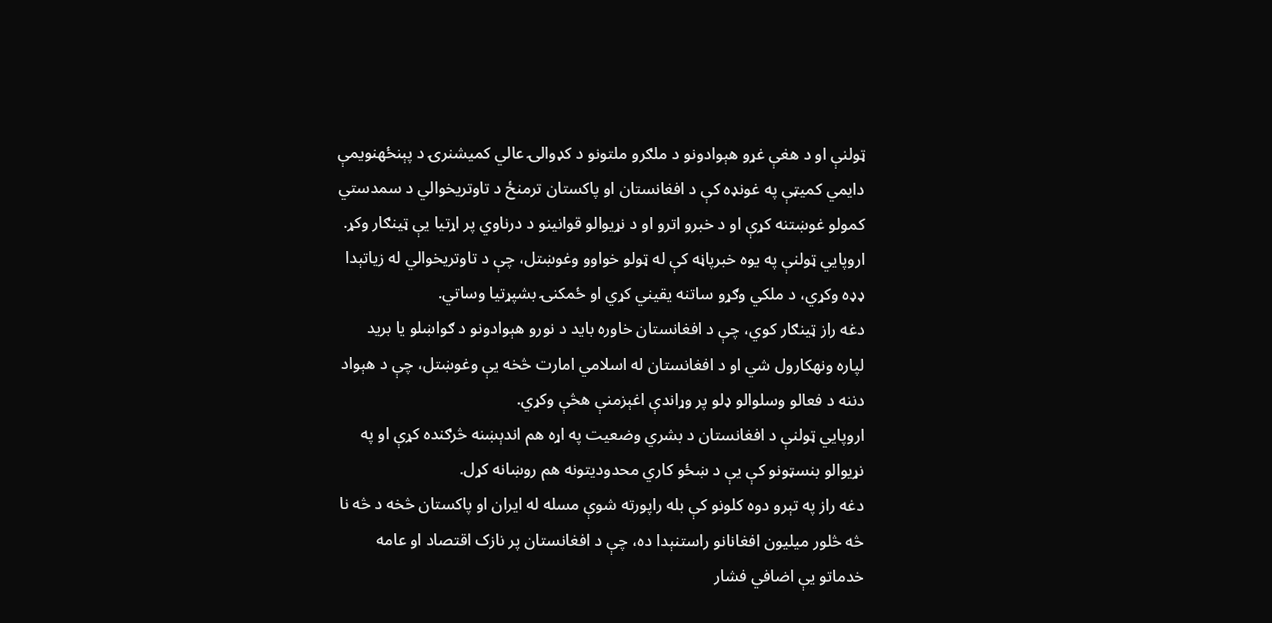ټولنې او د هغې غړو هېوادونو د ملګرو ملتونو د کډوالۍ عالي کمیشنرۍ د پېنځهنویمې دایمي کمیټې په غونډه کې د افغانستان او پاکستان ترمنځ د تاوتریخوالي د سمدستي کمولو غوښتنه کړې او د خبرو اترو او د نړیوالو قوانینو د درناوي پر اړتیا یې ټینګار وکړ.
اروپايي ټولنې په یوه خبرپاڼه کې له ټولو خواوو وغوښتل، چې د تاوتریخوالي له زیاتېدا ډډه وکړي، د ملکي وګړو ساتنه یقیني کړي او ځمکنۍ بشپړتیا وساتي.
دغه راز ټینګار کوي، چې د افغانستان خاوره باید د نورو هېوادونو د ګواښلو یا برید لپاره ونهکارول شي او د افغانستان له اسلامي امارت څخه یې وغوښتل، چې د هېواد دننه د فعالو وسلوالو ډلو پر وړاندې اغېزمنې هڅې وکړي.
اروپايي ټولنې د افغانستان د بشري وضعیت په اړه هم اندېښنه څرګنده کړې او په نړیوالو بنسټونو کې یې د ښځو کاري محدودیتونه هم روښانه کړل.
دغه راز په تېرو دوه کلونو کې بله راپورته شوې مسله له ایران او پاکستان څخه د څه نا څه څلور میلیون افغانانو راستنېدا ده، چې د افغانستان پر نازک اقتصاد او عامه خدماتو یې اضافي فشار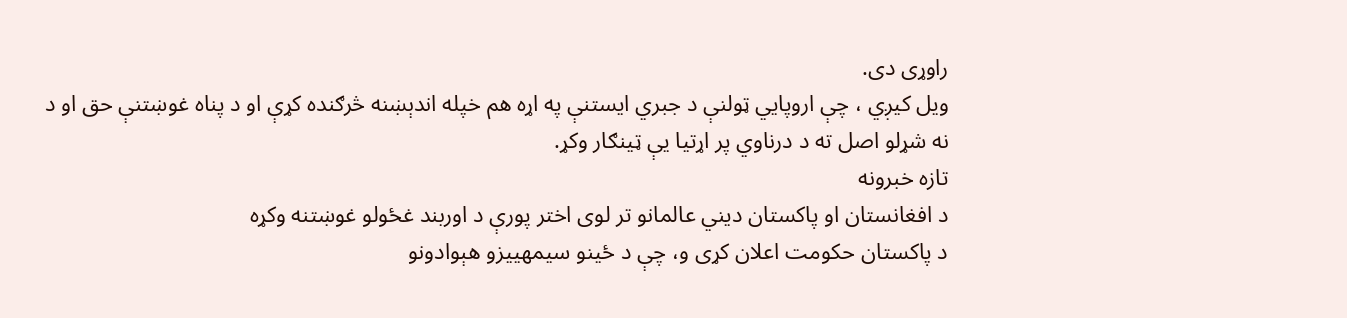راوړی دی.
ویل کیږي ، چې اروپايي ټولنې د جبري ایستنې په اړه هم خپله اندېښنه څرګنده کړې او د پناه غوښتنې حق او د نه شړلو اصل ته د درناوي پر اړتیا یې ټینګار وکړ.
تازه خبرونه
د افغانستان او پاکستان دیني عالمانو تر لوی اختر پورې د اوربند غځولو غوښتنه وکړه
د پاکستان حکومت اعلان کړی و، چې د ځینو سیمهییزو هېوادونو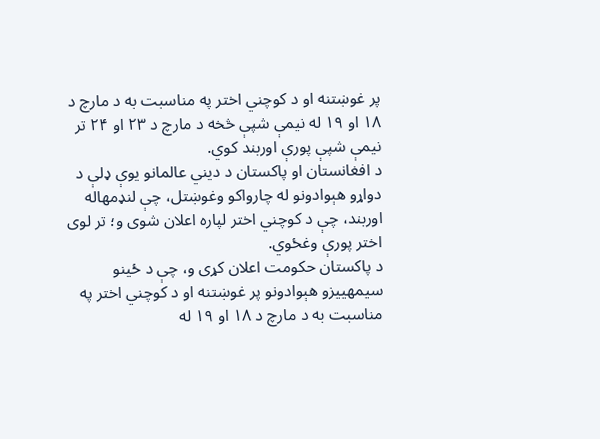پر غوښتنه او د کوچني اختر په مناسبت به د مارچ د ۱۸ او ۱۹ له نیمې شپې څخه د مارچ د ۲۳ او ۲۴ تر نیمې شپې پورې اوربند کوي.
د افغانستان او پاکستان د دیني عالمانو یوې ډلې د دواړو هېوادونو له چارواکو وغوښتل، چې لنډمهاله اوربند، چې د کوچني اختر لپاره اعلان شوی و؛ تر لوی اختر پورې وغځوي.
د پاکستان حکومت اعلان کړی و، چې د ځینو سیمهییزو هېوادونو پر غوښتنه او د کوچني اختر په مناسبت به د مارچ د ۱۸ او ۱۹ له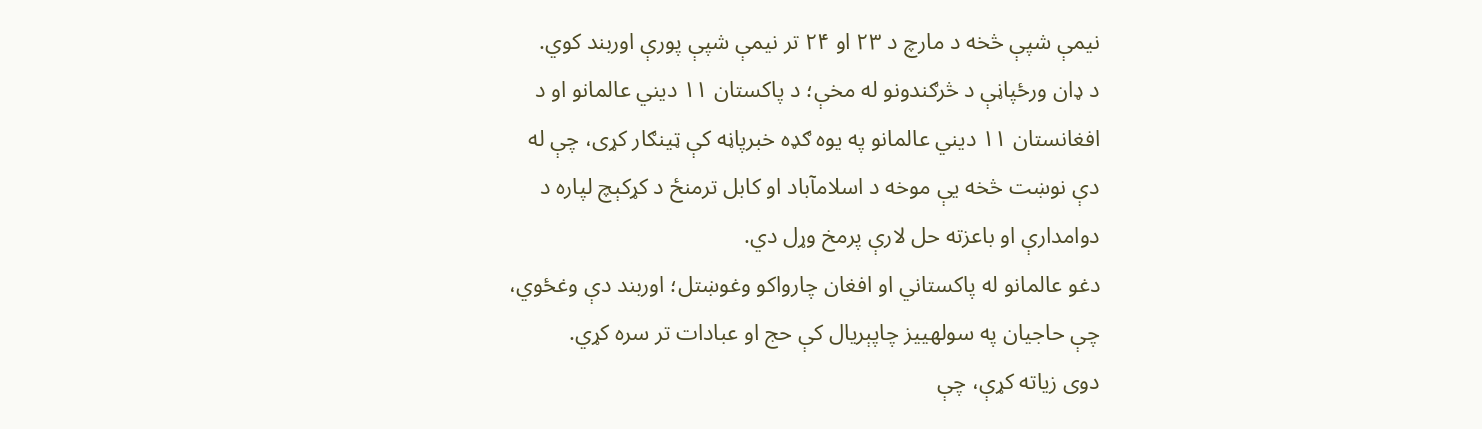نیمې شپې څخه د مارچ د ۲۳ او ۲۴ تر نیمې شپې پورې اوربند کوي.
د ډان ورځپاڼې د څرګندونو له مخې؛ د پاکستان ۱۱ دیني عالمانو او د افغانستان ۱۱ دیني عالمانو په یوه ګډه خبرپاڼه کې ټینګار کړی، چې له دې نوښت څخه یې موخه د اسلامآباد او کابل ترمنځ د کړکېچ لپاره د دوامدارې او باعزته حل لارې پرمخ وړل دي.
دغو عالمانو له پاکستاني او افغان چارواکو وغوښتل؛ اوربند دې وغځوي، چې حاجیان په سولهییز چاپېریال کې حج او عبادات تر سره کړي.
دوی زیاته کړې، چې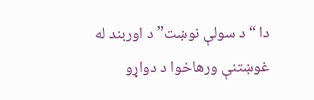دا “د سولې نوښت” د اوربند له غوښتنې ورهاخوا د دواړو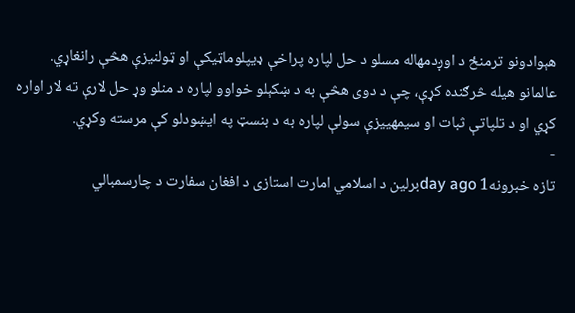هېوادونو ترمنځ د اوږدمهاله مسلو د حل لپاره پراخې ډیپلوماټیکې او ټولنیزې هڅې رانغاړي.
عالمانو هیله څرګنده کړې، چې د دوی هڅې به د ښکېلو خواوو لپاره د منلو وړ حل لارې ته لار اواره کړي او د تلپاتې ثبات او سیمهییزې سولې لپاره به د بنسټ په ایښودلو کې مرسته وکړي.
-
تازه خبرونه1 day agoبرلین د اسلامي امارت استازی د افغان سفارت د چارسمبالي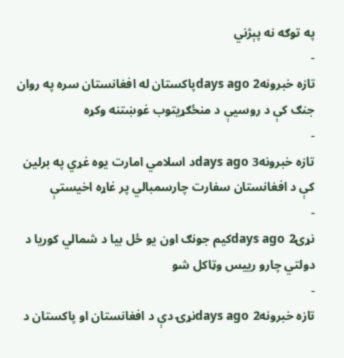په توګه نه پېژني
-
تازه خبرونه2 days agoپاکستان له افغانستان سره په روان جنګ کې د روسیې د منځګړیتوب غوښتنه وکړه
-
تازه خبرونه3 days agoد اسلامي امارت یوه غړي په برلین کې د افغانستان سفارت چارسمبالي پر غاړه اخیستې
-
نړۍ2 days agoکیم جونګ اون یو ځل بیا د شمالي کوریا د دولتي چارو رییس وټاکل شو
-
تازه خبرونه2 days agoنړۍ دې د افغانستان او پاکستان د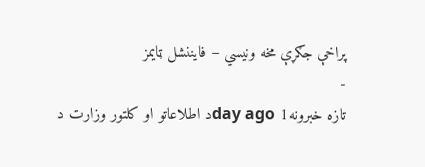پراخې جګړې مخه ونیسي – فایننشل ټایمز
-
تازه خبرونه1 day agoد اطلاعاتو او کلتور وزارت د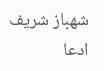شهباز شریف ادعا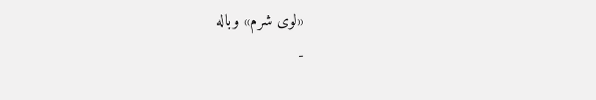«لوی شرم» وباله
-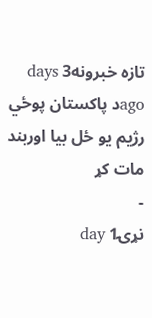تازه خبرونه3 days agoد پاکستان پوځي رژیم یو ځل بیا اوربند مات کړ
-
نړۍ1 day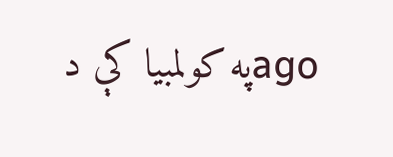agoپه کولمبیا کې د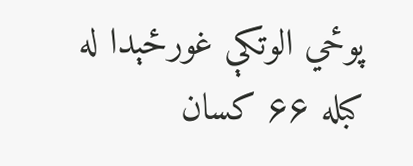پوځي الوتکې غورځېدا له کبله ۶۶ کسان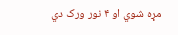مړه شوي او ۴ نور ورک دي